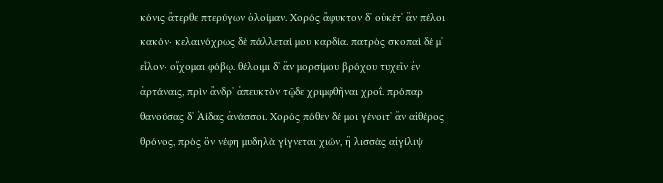κόνις ἄτερθε πτερύγων ὀλοίμαν. Χορός ἄφυκτον δʼ οὐκέτʼ ἂν πέλοι κακόν· κελαινόχρως δὲ πάλλεταί μου καρδία. πατρὸς σκοπαὶ δέ μʼ εἷλον· οἴχομαι φόβῳ. θέλοιμι δʼ ἂν μορσίμου βρόχου τυχεῖν ἐν ἀρτάναις, πρὶν ἄνδρʼ ἀπευκτὸν τῷδε χριμφθῆναι χροΐ. πρόπαρ θανούσας δʼ Ἀίδας ἀνάσσοι. Χορός πόθεν δέ μοι γένοιτʼ ἂν αἰθέρος θρόνος, πρὸς ὃν νέφη μυδηλὰ γίγνεται χιών, ἢ λισσὰς αἰγίλιψ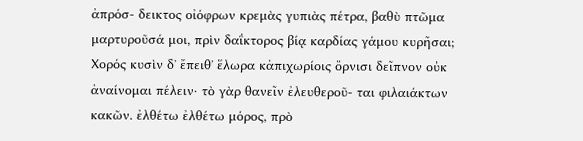ἀπρόσ- δεικτος οἰόφρων κρεμὰς γυπιὰς πέτρα, βαθὺ πτῶμα μαρτυροῦσά μοι, πρὶν δαΐκτορος βίᾳ καρδίας γάμου κυρῆσαι; Χορός κυσὶν δʼ ἔπειθʼ ἕλωρα κἀπιχωρίοις ὄρνισι δεῖπνον οὐκ ἀναίνομαι πέλειν· τὸ γὰρ θανεῖν ἐλευθεροῦ- ται φιλαιάκτων κακῶν. ἐλθέτω ἐλθέτω μόρος, πρὸ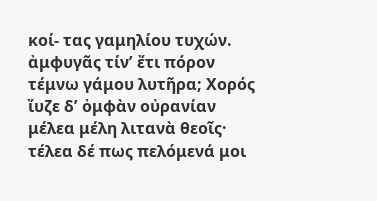κοί- τας γαμηλίου τυχών. ἀμφυγᾶς τίνʼ ἔτι πόρον τέμνω γάμου λυτῆρα; Χορός ἴυζε δʼ ὀμφὰν οὐρανίαν μέλεα μέλη λιτανὰ θεοῖς· τέλεα δέ πως πελόμενά μοι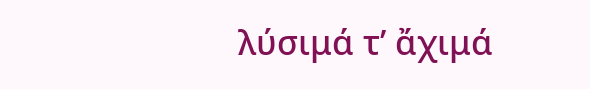λύσιμά τʼ ἄχιμά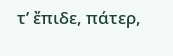τʼ ἔπιδε, πάτερ,